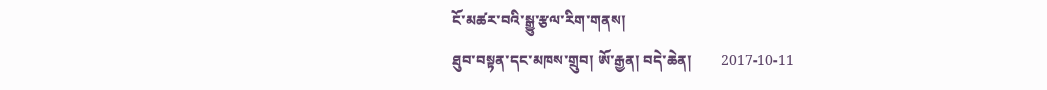ངོ་མཚར་བའི་སྒྱུ་རྩལ་རིག་གནས།
ཐུབ་བསྟན་དང་མཁས་གྲུབ། ཨོ་རྒྱན། བདེ་ཆེན།        2017-10-11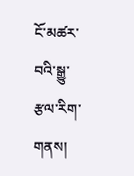ངོ་མཚར་བའི་སྒྱུ་རྩལ་རིག་གནས།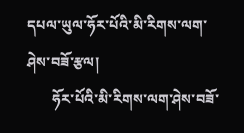དཔལ་ཡུལ་ཧོར་པོའི་མི་རིགས་ལག་ཤེས་བཟོ་རྩལ།
       ཧོར་པོའི་མི་རིགས་ལག་ཤེས་བཟོ་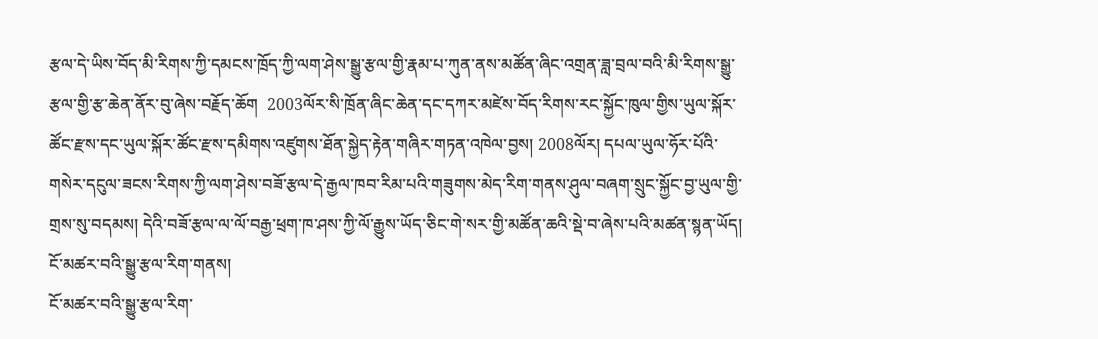རྩལ་དེ་ཡིས་བོད་མི་རིགས་ཀྱི་དམངས་ཁྲོད་ཀྱི་ལག་ཤེས་སྒྱུ་རྩལ་གྱི་རྣམ་པ་ཀུན་ནས་མཚོན་ཞིང་འགྲན་ཟླ་བྲལ་བའི་མི་རིགས་སྒྱུ་རྩལ་གྱི་རྩ་ཆེན་ནོར་བུ་ཞེས་བརྗོད་ཆོག  2003ལོར་སི་ཁྲོན་ཞིང་ཆེན་དང་དཀར་མཛེས་བོད་རིགས་རང་སྐྱོང་ཁུལ་གྱིས་ཡུལ་སྐོར་ཚོང་རྫས་དང་ཡུལ་སྐོར་ཚོང་རྫས་དམིགས་འཛུགས་ཐོན་སྐྱེད་རྟེན་གཞིར་གཏན་འཁེལ་བྱས། 2008ལོར། དཔལ་ཡུལ་ཧོར་པོའི་གསེར་དངུལ་ཟངས་རིགས་ཀྱི་ལག་ཤེས་བཟོ་རྩལ་དེ་རྒྱལ་ཁབ་རིམ་པའི་གཟུགས་མེད་རིག་གནས་ཤུལ་བཞག་སྲུང་སྐྱོང་བྱ་ཡུལ་གྱི་གྲས་སུ་བདམས། དེའི་བཟོ་རྩལ་ལ་ལོ་བརྒྱ་ཕྲག་ཁ་ཤས་ཀྱི་ལོ་རྒྱུས་ཡོད་ཅིང་གེ་སར་གྱི་མཚོན་ཆའི་སྡེ་བ་ཞེས་པའི་མཚན་སྙན་ཡོད།
ངོ་མཚར་བའི་སྒྱུ་རྩལ་རིག་གནས།
ངོ་མཚར་བའི་སྒྱུ་རྩལ་རིག་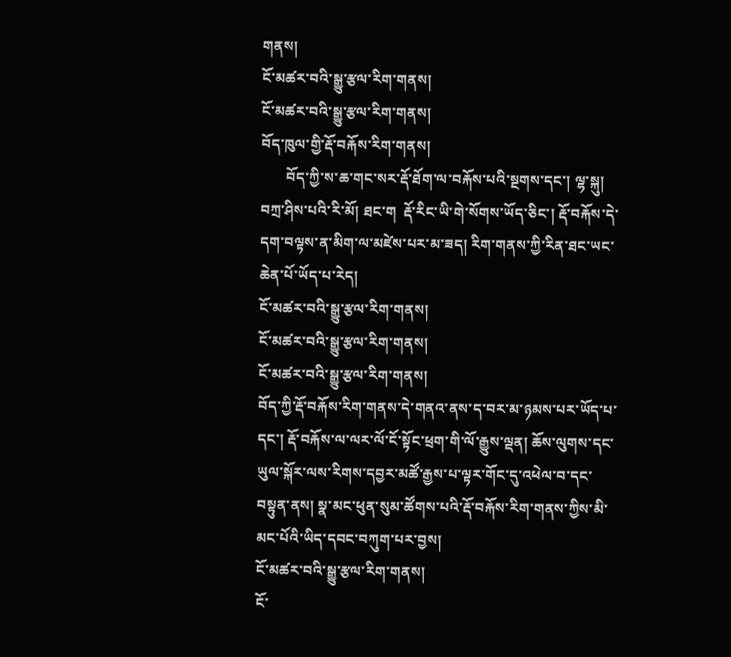གནས།
ངོ་མཚར་བའི་སྒྱུ་རྩལ་རིག་གནས།
ངོ་མཚར་བའི་སྒྱུ་རྩལ་རིག་གནས།
བོད་ཁུལ་གྱི་རྡོ་བརྐོས་རིག་གནས།
       བོད་ཀྱི་ས་ཆ་གང་སར་རྡོ་ཐོག་ལ་བརྐོས་པའི་སྔགས་དང་། ལྷ་སྐུ། བཀྲ་ཤིས་པའི་རི་མོ། ཐང་ག  རྡོ་རིང་ཡི་གེ་སོགས་ཡོད་ཅིང་། རྡོ་བརྐོས་དེ་དག་བལྟས་ན་མིག་ལ་མཛེས་པར་མ་ཟད། རིག་གནས་ཀྱི་རིན་ཐང་ཡང་ཆེན་པོ་ཡོད་པ་རེད།
ངོ་མཚར་བའི་སྒྱུ་རྩལ་རིག་གནས།
ངོ་མཚར་བའི་སྒྱུ་རྩལ་རིག་གནས།
ངོ་མཚར་བའི་སྒྱུ་རྩལ་རིག་གནས།
བོད་ཀྱི་རྡོ་བརྐོས་རིག་གནས་དེ་གནའ་ནས་ད་བར་མ་ཉམས་པར་ཡོད་པ་དང་། རྡོ་བརྐོས་ལ་ལར་ལོ་ངོ་སྟོང་ཕྲག་གི་ལོ་རྒྱུས་ལྡན། ཆོས་ལུགས་དང་ཡུལ་སྐོར་ལས་རིགས་དབྱར་མཚོ་རྒྱས་པ་ལྟར་གོང་དུ་འཕེལ་བ་དང་བསྟུན་ནས། སྣ་མང་ཕུན་སུམ་ཚོགས་པའི་རྡོ་བརྐོས་རིག་གནས་ཀྱིས་མི་མང་པོའི་ཡིད་དབང་བཀུག་པར་བྱས།
ངོ་མཚར་བའི་སྒྱུ་རྩལ་རིག་གནས།
ངོ་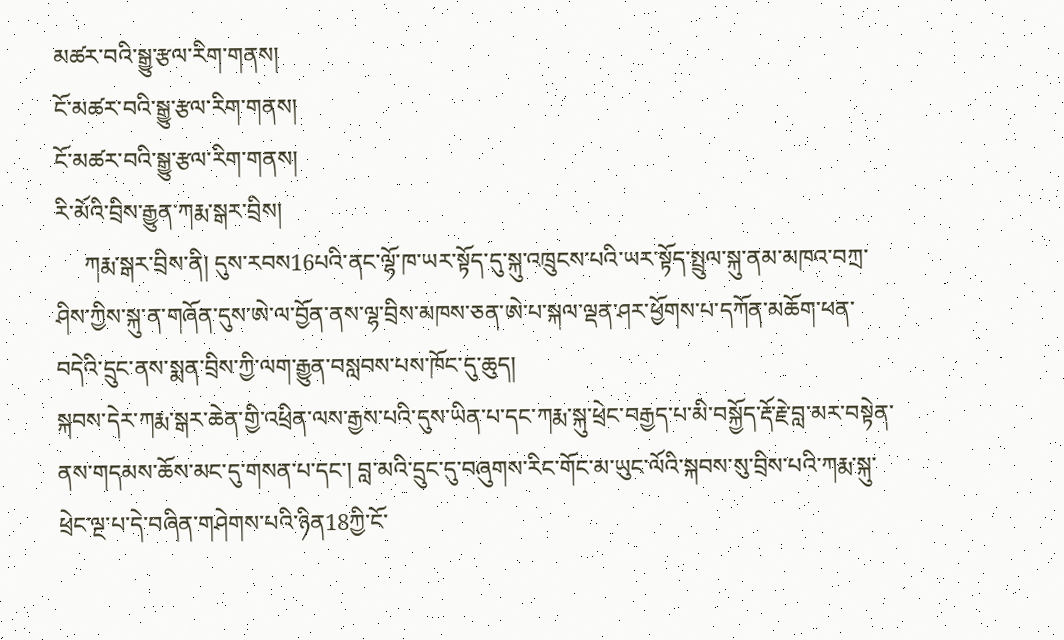མཚར་བའི་སྒྱུ་རྩལ་རིག་གནས།
ངོ་མཚར་བའི་སྒྱུ་རྩལ་རིག་གནས།
ངོ་མཚར་བའི་སྒྱུ་རྩལ་རིག་གནས།
རི་མོའི་བྲིས་རྒྱུན་ཀརྨ་སྒར་བྲིས།
     ཀརྨ་སྒར་བྲིས་ནི། དུས་རབས16པའི་ནང་ལྷོ་ཁ་ཡར་སྟོད་དུ་སྐུ་འཁྲུངས་པའི་ཡར་སྟོད་སྤྲུལ་སྐུ་ནམ་མཁའ་བཀྲ་ཤིས་ཀྱིས་སྐུ་ན་གཞོན་དུས་ཨེ་ལ་བྱོན་ནས་ལྷ་བྲིས་མཁས་ཅན་ཨེ་པ་སྐལ་ལྡན་ཤར་ཕྱོགས་པ་དཀོན་མཆོག་ཕན་བདེའི་དྲུང་ནས་སྨན་བྲིས་ཀྱི་ལག་རྒྱུན་བསླབས་པས་ཁོང་དུ་ཆུད།
སྐབས་དེར་ཀརྨ་སྒར་ཆེན་གྱི་འཕྲིན་ལས་རྒྱས་པའི་དུས་ཡིན་པ་དང་ཀརྨ་སྐུ་ཕྲེང་བརྒྱད་པ་མི་བསྐྱོད་རྡོ་རྗེ་བླ་མར་བསྟེན་ནས་གདམས་ཆོས་མང་དུ་གསན་པ་དང་། བླ་མའི་དྲུང་དུ་བཞུགས་རིང་གོང་མ་ཡུང་ལོའི་སྐབས་སུ་བྲིས་པའི་ཀརྨ་སྐུ་ཕྲེང་ལྔ་པ་དེ་བཞིན་གཤེགས་པའི་ཉིན18ཀྱི་ངོ་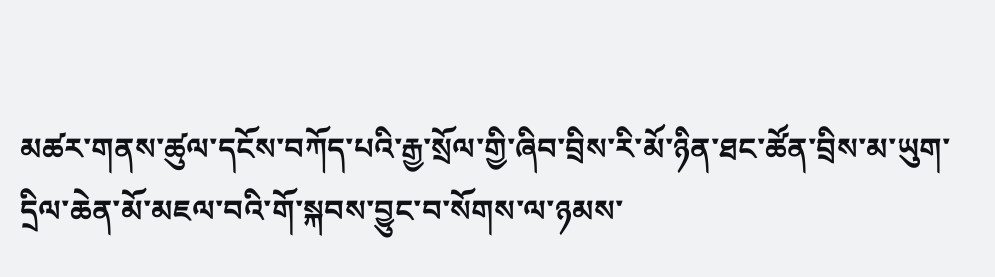མཚར་གནས་ཚུལ་དངོས་བཀོད་པའི་རྒྱ་སྲོལ་གྱི་ཞིབ་བྲིས་རི་མོ་ཉིན་ཐང་ཚོན་བྲིས་མ་ཡུག་དྲིལ་ཆེན་མོ་མཇལ་བའི་གོ་སྐབས་བྱུང་བ་སོགས་ལ་ཉམས་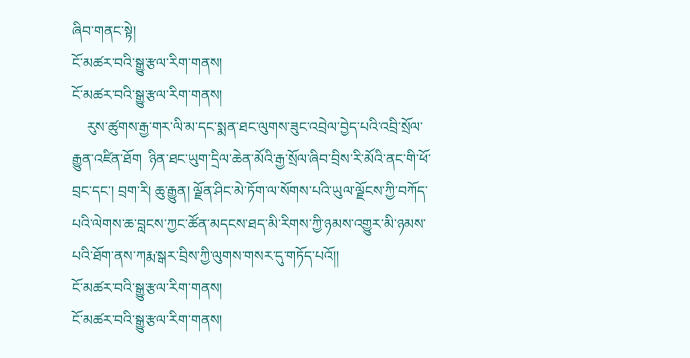ཞིབ་གནང་སྟེ།
ངོ་མཚར་བའི་སྒྱུ་རྩལ་རིག་གནས།
ངོ་མཚར་བའི་སྒྱུ་རྩལ་རིག་གནས།
    རུས་ཚུགས་རྒྱ་གར་ལི་མ་དང་སྨན་ཐང་ལུགས་ཟུང་འབྲེལ་བྱེད་པའི་འབྲི་སྲོལ་རྒྱུན་འཛིན་ཐོག  ཉིན་ཐང་ཡུག་དྲིལ་ཆེན་མོའི་རྒྱ་སྲོལ་ཞིབ་བྲིས་རི་མོའི་ནང་གི་ཕོ་བྲང་དང་། བྲག་རི། ཆུ་རྒྱུན། ལྗོན་ཤིང་མེ་ཏོག་ལ་སོགས་པའི་ཡུལ་ལྗོངས་ཀྱི་བཀོད་པའི་ལེགས་ཆ་བླངས་ཀྱང་ཚོན་མདངས་ཐད་མི་རིགས་ཀྱི་ཉམས་འགྱུར་མི་ཉམས་པའི་ཐོག་ནས་ཀརྨ་སྒར་བྲིས་ཀྱི་ལུགས་གསར་དུ་གཏོད་པའོ།།
ངོ་མཚར་བའི་སྒྱུ་རྩལ་རིག་གནས།
ངོ་མཚར་བའི་སྒྱུ་རྩལ་རིག་གནས།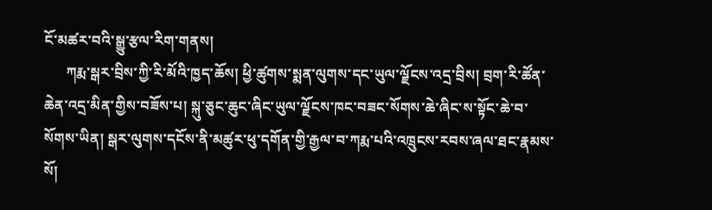ངོ་མཚར་བའི་སྒྱུ་རྩལ་རིག་གནས།
      ཀརྨ་སྒར་བྲིས་ཀྱི་རི་མོའི་ཁྱད་ཆོས། ཕྱི་ཚུགས་སྨན་ལུགས་དང་ཡུལ་ལྗོངས་འདྲ་བྲིས། བྲག་རི་ཚོན་ཆེན་འདྲ་མིན་གྱིས་བཟོས་པ། སྐུ་ཅུང་ཆུང་ཞིང་ཡུལ་ལྗོངས་ཁང་བཟང་སོགས་ཆེ་ཞིང་ས་སྟོང་ཆེ་བ་སོགས་ཡིན། སྒར་ལུགས་དངོས་ནི་མཚུར་ཕུ་དགོན་གྱི་རྒྱལ་བ་ཀརྨ་པའི་འཁྲུངས་རབས་ཞལ་ཐང་རྣམས་སོ།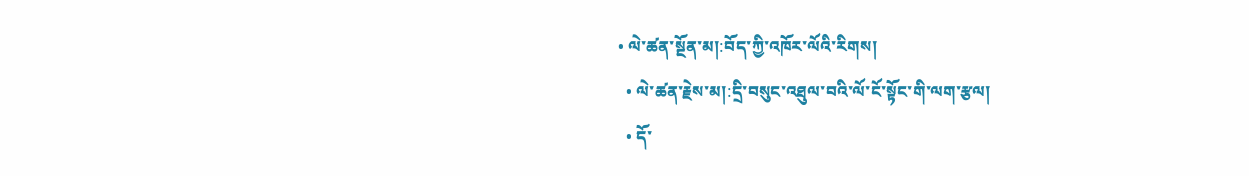• ལེ་ཚན་སྔོན་མ།:བོད་ཀྱི་འཁོར་ལོའི་རིགས།
  • ལེ་ཚན་རྗེས་མ།:དྲི་བསུང་འཐུལ་བའི་ལོ་ངོ་སྟོང་གི་ལག་རྩལ།
  • དོ་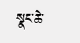སྣང་ཆེ་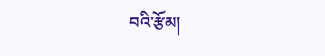བའི་རྩོམ།